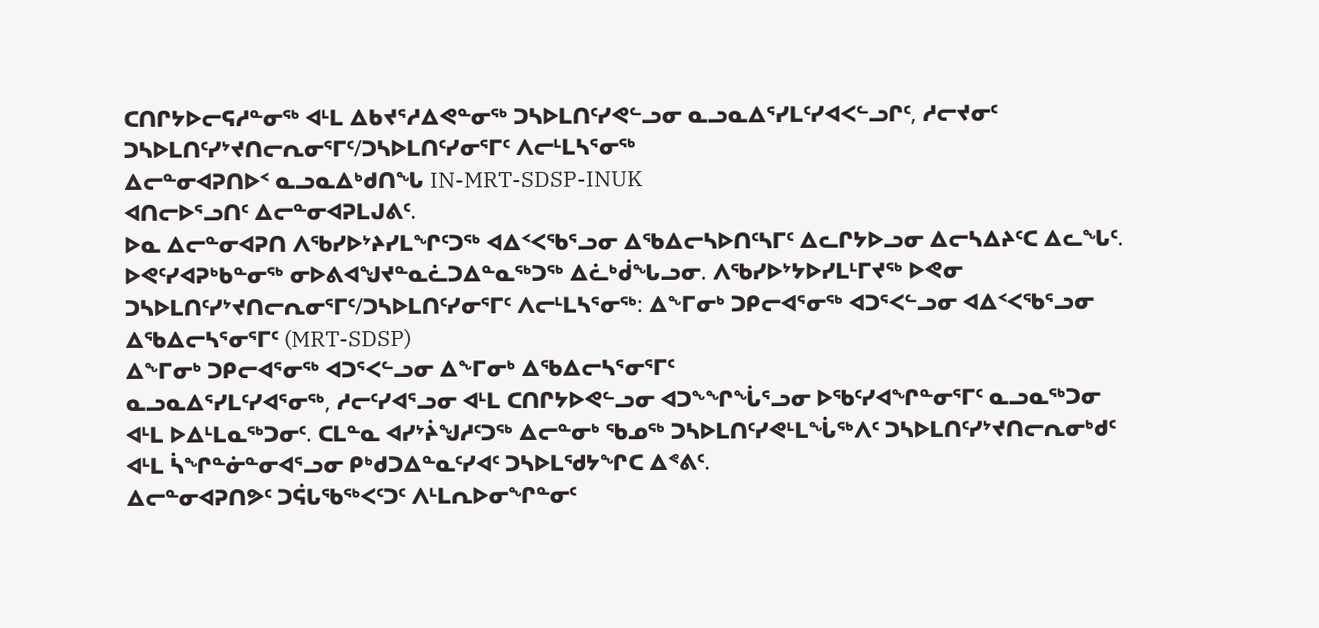ᑕᑎᒋᔭᐅᓕᕋᓱᓐᓂᖅ ᐊᒻᒪ ᐃᑲᔪᕐᓱᐃᕙᓐᓂᖅ ᑐᓴᐅᒪᑎᑦᓯᕙᓪᓗᓂ ᓇᓗᓇᐃᕐᓯᒪᑦᓯᐊᐸᓪᓗᒋᑦ, ᓱᓕᔪᓂᑦ
ᑐᓴᐅᒪᑎᑦᓯᔾᔪᑎᓕᕆᓂᕐᒥᑦ/ᑐᓴᐅᒪᑎᑦᓯᓂᕐᒥᑦ ᐱᓕᒻᒪᓴᕐᓂᖅ
ᐃᓕᓐᓂᐊᕈᑎᐅᑉ ᓇᓗᓇᐃᒃᑯᑎᖓ IN-MRT-SDSP-INUK
ᐊᑎᓕᐅᕐᓗᑎᑦ ᐃᓕᓐᓂᐊᕈᒪᒍᕕᑦ.
ᐅᓇ ᐃᓕᓐᓂᐊᕈᑎ ᐱᖃᓯᐅᔾᔨᓯᒪᖏᑦᑐᖅ ᐊᐃᑉᐸᖃᕐᓗᓂ ᐃᖃᐃᓕᓴᐅᑎᑦᓴᒥᑦ ᐃᓚᒋᔭᐅᓗᓂ ᐃᓕᓴᐃᔨᑦᑕ ᐃᓚᖓᑦ. ᐅᕙᑦᓯᐊᕈᒃᑲᓐᓂᖅ ᓂᐅᕕᐊᖑᔪᓐᓇᓛᑐᐃᓐᓇᖅᑐᖅ ᐃᓛᒃᑰᖓᓗᓂ. ᐱᖃᓯᐅᔾᔭᐅᓯᒪᒻᒥᔪᖅ ᐅᕙᓂ ᑐᓴᐅᒪᑎᑦᓯᔾᔪᑎᓕᕆᓂᕐᒥᑦ/ᑐᓴᐅᒪᑎᑦᓯᓂᕐᒥᑦ ᐱᓕᒻᒪᓴᕐᓂᖅ: ᐃᖕᒥᓂᒃ ᑐᑭᓕᐊᕐᓂᖅ ᐊᑐᕐᐸᓪᓗᓂ ᐊᐃᑉᐸᖃᕐᓗᓂ ᐃᖃᐃᓕᓴᕐᓂᕐᒥᑦ (MRT-SDSP)
ᐃᖕᒥᓂᒃ ᑐᑭᓕᐊᕐᓂᖅ ᐊᑐᕐᐸᓪᓗᓂ ᐃᖕᒥᓂᒃ ᐃᖃᐃᓕᓴᕐᓂᕐᒥᑦ
ᓇᓗᓇᐃᕐᓯᒪᑦᓯᐊᕐᓂᖅ, ᓱᓕᑦᓯᐊᕐᓗᓂ ᐊᒻᒪ ᑕᑎᒋᔭᐅᕙᓪᓗᓂ ᐊᑐᖕᖏᖔᕐᓗᓂ ᐅᖃᑦᓯᐊᖏᓐᓂᕐᒥᑦ ᓇᓗᓇᖅᑐᓂ ᐊᒻᒪ ᐅᐃᒻᒪᓇᖅᑐᓂᑦ. ᑕᒪᓐᓇ ᐊᓯᔾᔩᖑᓱᑦᑐᖅ ᐃᓕᓐᓂᒃ ᖃᓄᖅ ᑐᓴᐅᒪᑎᑦᓯᕙᒻᒪᖔᖅᐱᑦ ᑐᓴᐅᒪᑎᑦᓯᔾᔪᑎᓕᕆᓂᒃᑯᑦ ᐊᒻᒪ ᓵᖏᓐᓃᓐᓂᐊᕐᓗᓂ ᑭᒃᑯᑐᐃᓐᓇᑦᓯᐊᑦ ᑐᓴᐅᒪᖁᔭᖏᑕ ᐃᕝᕕᑦ.
ᐃᓕᓐᓂᐊᕈᑎᕗᑦ ᑐᕌᒐᖃᖅᐸᑦᑐᑦ ᐱᒻᒪᕆᐅᓂᖏᓐᓂᑦ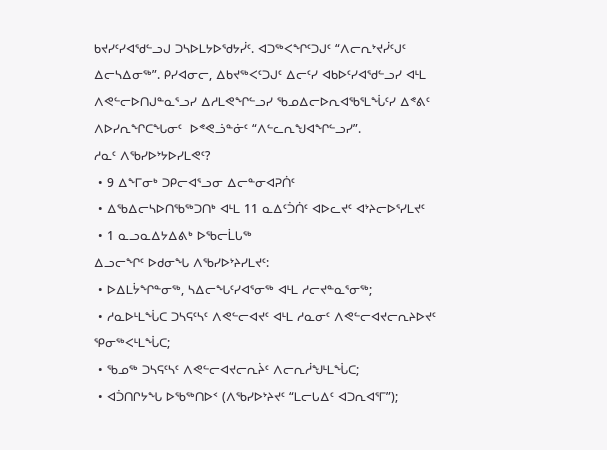ᑲᔪᓯᑦᓯᐊᖁᓪᓗᒍ ᑐᓴᐅᒪᔭᐅᖁᔭᓰᑦ. ᐊᑐᖅᐸᖏᑦᑐᒍᑦ “ᐱᓕᕆᔾᔪᓰᑦᒍᑦ ᐃᓕᓴᐃᓂᖅ”. ᑭᓯᐊᓂᓕ, ᐃᑲᔪᖅᐸᑦᑐᒍᑦ ᐃᓕᑦᓯ ᐊᑲᐅᑦᓯᐊᖁᓪᓗᓯ ᐊᒻᒪ ᐱᕙᓪᓕᐅᑎᒍᓐᓇᕐᓗᓯ ᐃᓱᒪᕙᖏᓪᓗᓯ ᖃᓄᐃᓕᐅᕆᐊᖃᕐᒪᖔᑦᓯ ᐃᕝᕕᑦ ᐱᐅᓯᕆᖏᑕᖓᓂᑦ  ᐅᕝᕙᓘᓐᓃᑦ “ᐱᓪᓚᕆᖑᐊᖏᓪᓗᓯ”.
ᓱᓇᑦ ᐱᖃᓯᐅᔾᔭᐅᓯᒪᕙᑦ?
 • 9 ᐃᖕᒥᓂᒃ ᑐᑭᓕᐊᕐᓗᓂ ᐃᓕᓐᓂᐊᕈᑏᑦ
 • ᐃᖃᐃᓕᓴᐅᑎᖃᖅᑐᑎᒃ ᐊᒻᒪ 11 ᓇᐃᑦᑑᑏᑦ ᐊᐅᓚᔪᑦ ᐊᔾᔨᓕᐅᕐᓯᒪᔪᑦ
 • 1 ᓇᓗᓇᐃᔭᐃᕕᒃ ᐅᖃᓕᒫᒐᖅ
ᐃᓗᓕᖏᑦ ᐅᑯᓂᖓ ᐱᖃᓯᐅᔾᔨᓯᒪᔪᑦ:
 • ᐅᐃᒪᔮᖏᓐᓂᖅ, ᓴᐃᓕᖓᑦᓯᐊᕐᓂᖅ ᐊᒻᒪ ᓱᓕᔪᓐᓇᕐᓂᖅ;
 • ᓱᓇᐅᒻᒪᖔᑕ ᑐᓴᕋᑦᓴᑦ ᐱᕙᓪᓕᐊᔪᑦ ᐊᒻᒪ ᓱᓇᓂᑦ ᐱᕙᓪᓕᐊᔪᓕᕆᔨᐅᔪᑦ ᕿᓂᖅᐸᒻᒪᖔᑕ;
 • ᖃᓄᖅ ᑐᓴᕋᑦᓴᑦ ᐱᕙᓪᓕᐊᔪᓕᕆᔩᑦ ᐱᓕᕆᓲᖑᒻᒪᖔᑕ;
 • ᐊᑑᑎᒋᔭᖓ ᐅᖃᖅᑎᐅᑉ (ᐱᖃᓯᐅᔾᔨᔪᑦ “ᒪᓕᒐᐃᑦ ᐊᑐᕆᐊᕐᒥ”);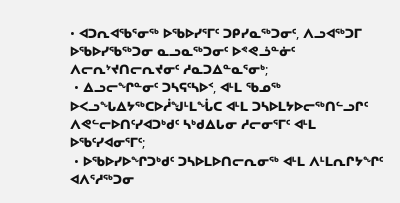• ᐊᑐᕆᐊᖃᕐᓂᖅ ᐅᖃᐅᓯᕐᒥᑦ ᑐᑭᓯᓇᖅᑐᓂᑦ, ᐱᓗᐊᖅᑐᒥ ᐅᖃᐅᓯᖃᖅᑐᓂ ᓇᓗᓇᖅᑐᓂᑦ ᐅᕝᕙᓘᓐᓃᑦ ᐱᓕᕆᔾᔪᑎᓕᕆᔪᓂᑦ ᓱᓇᑐᐃᓐᓇᕐᓂᒃ;
 • ᐃᓗᓕᖏᓐᓂᑦ ᑐᓴᕋᑦᓴᐅᑉ, ᐊᒻᒪ ᖃᓄᖅ ᐅᐸᓗᖓᐃᔭᖅᑕᐅᓲᖑᒻᒪᖔᑕ ᐊᒻᒪ ᑐᓴᐅᒪᔭᐅᓕᖅᑎᓪᓗᒋᑦ ᐱᕙᓪᓕᐅᑎᑦᓯᐊᑐᒃᑯᑦ ᓴᒃᑯᐃᒐᓂ ᓱᓕᓂᕐᒥᑦ ᐊᒻᒪ ᐅᖃᑦᓯᐊᓂᕐᒥᑦ;
 • ᐅᖃᐅᓯᐅᖏᑐᒃᑯᑦ ᑐᓴᐅᒪᐅᑎᓕᕆᓂᖅ ᐊᒻᒪ ᐱᒻᒪᕆᒋᔭᖏᑦ ᐊᐱᕐᓱᖅᑐᓂ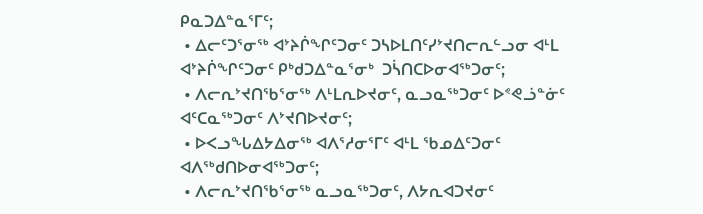ᑭᓇᑐᐃᓐᓇᕐᒥᑦ;
 • ᐃᓕᑦᑐᕐᓂᖅ ᐊᔾᔨᒌᖏᑦᑐᓂᑦ ᑐᓴᐅᒪᑎᑦᓯᔾᔪᑎᓕᕆᓪᓗᓂ ᐊᒻᒪ ᐊᔾᔨᒌᖏᑦᑐᓂᑦ ᑭᒃᑯᑐᐃᓐᓇᕐᓂᒃ  ᑐᓵᑎᑕᐅᓂᐊᖅᑐᓂᑦ;
 • ᐱᓕᕆᔾᔪᑎᖃᕐᓂᖅ ᐱᒻᒪᕆᐅᔪᓂᑦ, ᓇᓗᓇᖅᑐᓂᑦ ᐅᕝᕙᓘᓐᓃᑦ ᐊᑦᑕᓇᖅᑐᓂᑦ ᐱᔾᔪᑎᐅᔪᓂᑦ;
 • ᐅᐸᓗᖓᐃᔭᐃᓂᖅ ᐊᐱᕐᓱᓂᕐᒥᑦ ᐊᒻᒪ ᖃᓄᐃᑦᑐᓂᑦ ᐊᐱᖅᑯᑎᐅᓂᐊᖅᑐᓂᑦ;
 • ᐱᓕᕆᔾᔪᑎᖃᕐᓂᖅ ᓇᓗᓇᖅᑐᓂᑦ, ᐱᔭᕆᐊᑐᔪᓂᑦ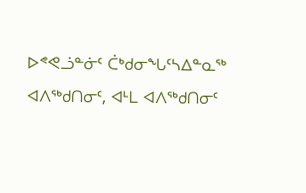ᐅᕝᕙᓘᓐᓃᑦ ᑖᒃᑯᓂᖓᑦᓴᐃᓐᓇᖅ ᐊᐱᖅᑯᑎᓂᑦ, ᐊᒻᒪ ᐊᐱᖅᑯᑎᓂᑦ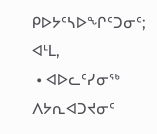ᑭᐅᔭᑦᓴᐅᖏᑦᑐᓂᑦ; ᐊᒻᒪ,
 • ᐊᐅᓚᑦᓯᓂᖅ ᐱᔭᕆᐊᑐᔪᓂᑦ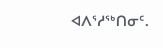ᐊᐱᕐᓱᖅᑎᓂᑦ.